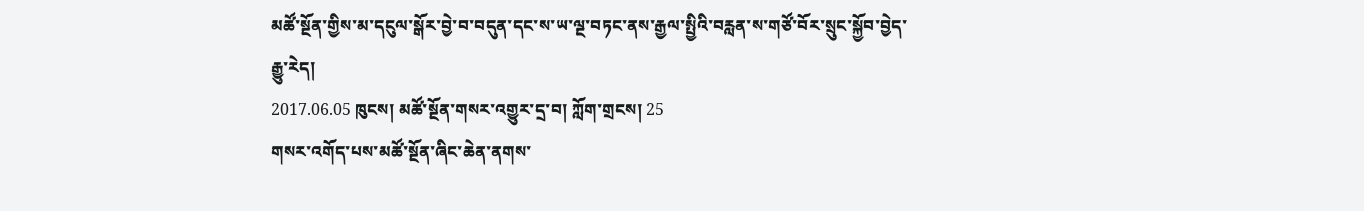མཚོ་སྔོན་གྱིས་མ་དངུལ་སྒོར་བྱེ་བ་བདུན་དང་ས་ཡ་ལྔ་བཏང་ནས་རྒྱལ་སྤྱིའི་བརླན་ས་གཙོ་བོར་སྲུང་སྐྱོབ་བྱེད་རྒྱུ་རེད།
2017.06.05 ཁུངས། མཚོ་སྔོན་གསར་འགྱུར་དྲ་བ། ཀློག་གྲངས། 25
གསར་འགོད་པས་མཚོ་སྔོན་ཞིང་ཆེན་ནགས་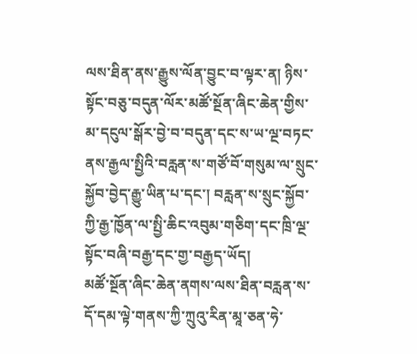ལས་ཐིན་ནས་རྒྱུས་ལོན་བྱུང་བ་ལྟར་ན། ཉིས་སྟོང་བཅུ་བདུན་ལོར་མཚོ་སྔོན་ཞིང་ཆེན་གྱིས་མ་དངུལ་སྒོར་བྱེ་བ་བདུན་དང་ས་ཡ་ལྔ་བཏང་ནས་རྒྱལ་སྤྱིའི་བརླན་ས་གཙོ་བོ་གསུམ་ལ་སྲུང་སྐྱོབ་བྱེད་རྒྱུ་ཡིན་པ་དང་། བརླན་ས་སྲུང་སྐྱོབ་ཀྱི་རྒྱ་ཁྱོན་ལ་སྤྱི་ཆིང་འབུམ་གཅིག་དང་ཁྲི་ལྔ་སྟོང་བཞི་བརྒྱ་དང་གྱ་བརྒྱད་ཡོད།
མཚོ་སྔོན་ཞིང་ཆེན་ནགས་ལས་ཐིན་བརླན་ས་དོ་དམ་ལྟེ་གནས་ཀྱི་ཀྲུའུ་རིན་མཱ་ཅན་ཧེ་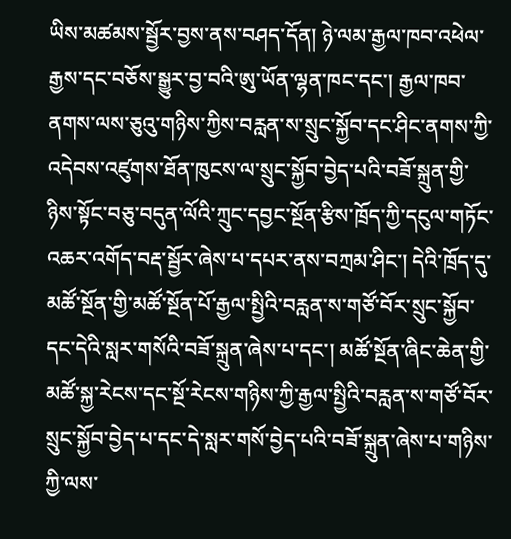ཡིས་མཚམས་སྦྱོར་བྱས་ནས་བཤད་དོན། ཉེ་ལམ་རྒྱལ་ཁབ་འཕེལ་རྒྱས་དང་བཅོས་སྒྱུར་བྱ་བའི་ཨུ་ཡོན་ལྷན་ཁང་དང་། རྒྱལ་ཁབ་ནགས་ལས་ཅུའུ་གཉིས་ཀྱིས་བརླན་ས་སྲུང་སྐྱོབ་དང་ཤིང་ནགས་ཀྱི་འདེབས་འཛུགས་ཐོན་ཁུངས་ལ་སྲུང་སྐྱོབ་བྱེད་པའི་བཟོ་སྐྲུན་གྱི་ཉིས་སྟོང་བཅུ་བདུན་ལོའི་ཀྲུང་དབྱང་སྔོན་རྩིས་ཁྲོད་ཀྱི་དངུལ་གཏོང་འཆར་འགོད་བརྡ་སྦྱོར་ཞེས་པ་དཔར་ནས་བཀྲམ་ཤིང་། དེའི་ཁྲོད་དུ་མཚོ་སྔོན་གྱི་མཚོ་སྔོན་པོ་རྒྱལ་སྤྱིའི་བརླན་ས་གཙོ་བོར་སྲུང་སྐྱོབ་དང་དེའི་སླར་གསོའི་བཟོ་སྐྲུན་ཞེས་པ་དང་། མཚོ་སྔོན་ཞིང་ཆེན་གྱི་མཚོ་སྐྱ་རེངས་དང་སྔོ་རེངས་གཉིས་ཀྱི་རྒྱལ་སྤྱིའི་བརླན་ས་གཙོ་བོར་སྲུང་སྐྱོབ་བྱེད་པ་དང་དེ་སླར་གསོ་བྱེད་པའི་བཟོ་སྐྲུན་ཞེས་པ་གཉིས་ཀྱི་ལས་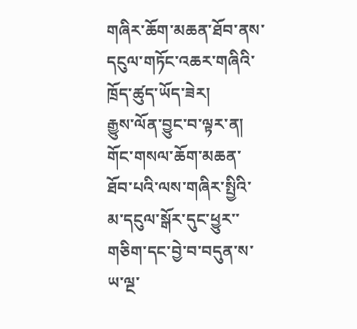གཞིར་ཆོག་མཆན་ཐོབ་ནས་དངུལ་གཏོང་འཆར་གཞིའི་ཁྲོད་ཚུད་ཡོད་ཟེར།
རྒྱུས་ལོན་བྱུང་བ་ལྟར་ན། གོང་གསལ་ཆོག་མཆན་ཐོབ་པའི་ལས་གཞིར་སྤྱིའི་མ་དངུལ་སྒོར་དུང་ཕྱུར་་གཅིག་དང་བྱེ་བ་བདུན་ས་ཡ་ལྔ་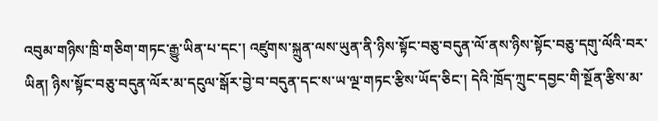འབུམ་གཉིས་ཁྲི་གཅིག་གཏང་རྒྱུ་ཡིན་པ་དང་། འཛུགས་སྐྲུན་ལས་ཡུན་ནི་ཉིས་སྟོང་བཅུ་བདུན་ལོ་ནས་ཉིས་སྟོང་བཅུ་དགུ་ལོའི་བར་ཡིན། ཉིས་སྟོང་བཅུ་བདུན་ལོར་མ་དངུལ་སྒོར་བྱེ་བ་བདུན་དང་ས་ཡ་ལྔ་གཏང་རྩིས་ཡོད་ཅིང་། དེའི་ཁྲོད་ཀྲུང་དབྱང་གི་སྔོན་རྩིས་མ་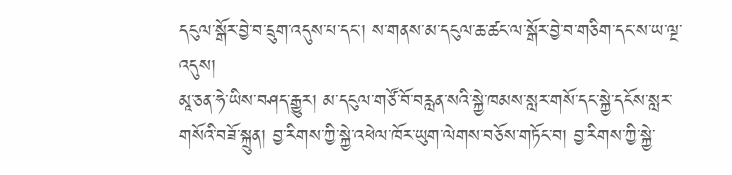དངུལ་སྒོར་བྱེ་བ་དྲུག་འདུས་པ་དང་། ས་གནས་མ་དངུལ་ཆ་ཚང་ལ་སྒོར་བྱེ་བ་གཅིག་དང་ས་ཡ་ལྔ་འདུས།
མཱ་ཅན་ཧེ་ཡིས་བཤད་རྒྱུར། མ་དངུལ་གཙོ་བོ་བརླན་སའི་སྐྱེ་ཁམས་སླར་གསོ་དང་སྐྱེ་དངོས་སླར་གསོའི་བཟོ་སྐྲུན། བྱ་རིགས་ཀྱི་སྐྱེ་འཕེལ་ཁོར་ཡུག་ལེགས་བཅོས་གཏོང་བ། བྱ་རིགས་ཀྱི་སྐྱེ་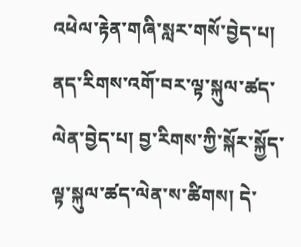འཕེལ་རྟེན་གཞི་སླར་གསོ་བྱེད་པ། ནད་རིགས་འགོ་བར་ལྟ་སྐུལ་ཚད་ལེན་བྱེད་པ། བྱ་རིགས་ཀྱི་སྐོར་སྐྱོད་ལྟ་སྐུལ་ཚད་ལེན་ས་ཚིགས། དེ་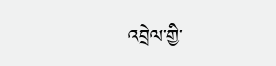འབྲེལ་གྱི་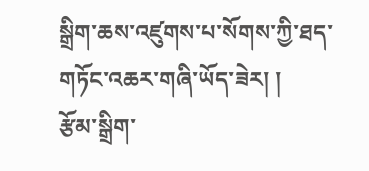སྒྲིག་ཆས་འཛུགས་པ་སོགས་ཀྱི་ཐད་གཏོང་འཆར་གཞི་ཡོད་ཟེར། །
རྩོམ་སྒྲིག་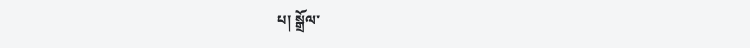པ། སྒྲོལ་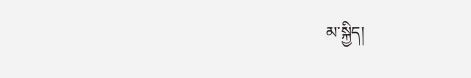མ་སྐྱིད།